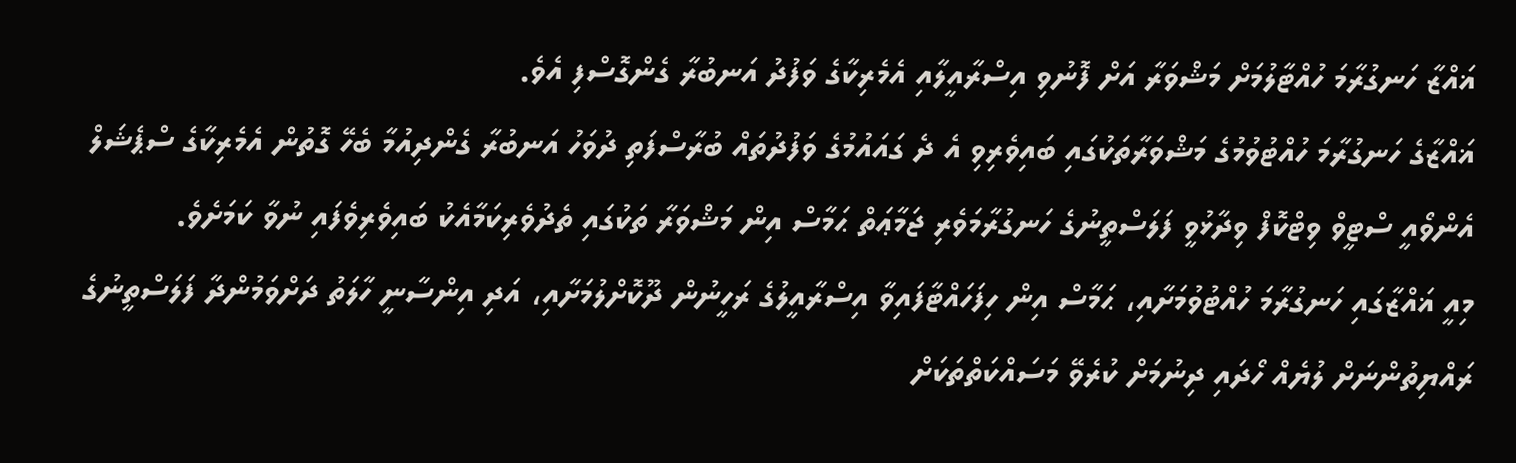ޣައްޒާ ހަނގުރާމަ ހުއްޓާލުމަށް މަޝްވަރާ އަށް ފޮނުވި އިސްރާއީލާއި އެމެރިކާގެ ވަފުދު އަނބުރާ ގެންގޮސްފި އެވެ.
ޣައްޒާގެ ހަނގުރާމަ ހުއްޓުވުމުގެ މަޝްވަރާތަކުގައި ބައިވެރިވި އެ ދެ ގައައުމުގެ ވަފުދުތައް ބުރާސްފަތި ދުވަހު އަނބުރާ ގެންދިއުމާ ބެހޭ ގޮތުން އެމެރިކާގެ ސްޕެޝަލް އެންވޯއީ ސްޓީވް ވިޓްކޮފް ވިދާޅުވީ ފަލަސްތީނުގެ ހަނގުރާމަވެރި ޖަމާޢަތް ޙަމާސް އިން މަޝްވަރާ ތަކުގައި ތެދުވެރިކަމާއެކު ބައިވެރިވެފައި ނުވާ ކަމަށެވެ.
މިއީ ޣައްޒާގައި ހަނގުރާމަ ހުއްޓުވުމަށާއި، ޙަމާސް އިން ހިފަހައްޓާފައިވާ އިސްރާއީލުގެ ރަހީނުން ދޫކޮށްލުމަށާއި، އަދި އިންސާނީ ހާލަތު ދަށްވަމުންދާ ފަލަސްތީނުގެ ރައްޔިތުންނަށް ލުޔެއް ހޯދައި ދިނުމަށް ކުރެވޭ މަސައްކަތްތަކަށް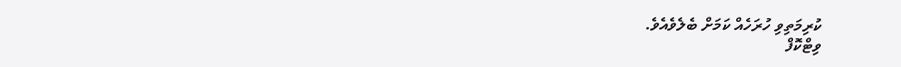ކުރިމަތިވި ހުރަހެއް ކަމަށް ބެލެވެއެވެ.
ވިޓްކޮފް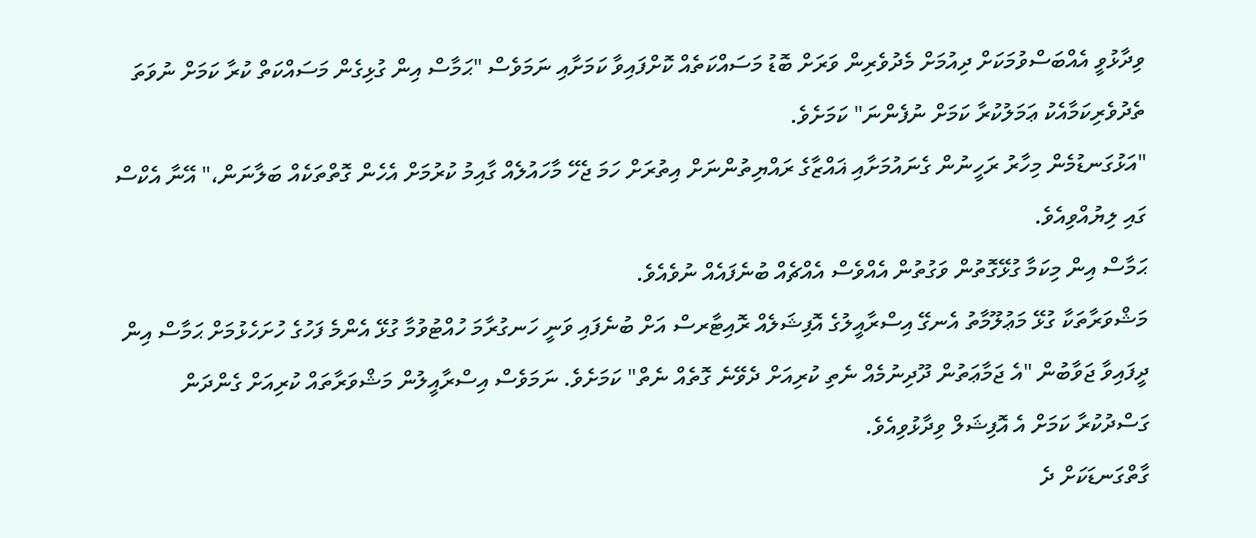ވިދާޅުވީ އެއްބަސްވުމަކަށް ދިއުމަށް މެދުވެރިން ވަރަށް ބޮޑު މަސައްކަތެއް ކޮށްފައިވާ ކަމަށާއި ނަމަވެސް "ޙަމާސް އިން ގުޅިގެން މަސައްކަތް ކުރާ ކަމަށް ނުވަތަ ތެދުވެރިކަމާއެކު ޢަމަލުކުރާ ކަމަށް ނުފެންނަ" ކަމަށެވެ.
"އަޅުގަނޑުމެން މިހާރު ރަހީނުން ގެނައުމަށާއި ޣައްޒާގެ ރައްޔިތުންނަށް އިތުރަށް ހަމަ ޖެހޭ މާހައުލެއް ގާއިމު ކުރުމަށް އެހެން ގޮތްތަކެއް ބަލާނަން،" އޭނާ އެކްސް ގައި ލިޔުއްވިއެވެ.
ޙަމާސް އިން މިކަމާ ގުޅޭގޮތުން ވަގުތުން އެއްވެސް އެއްޗެއް ބުނެފައެއް ނުވެއެވެ.
މަޝްވަރާތަކާ ގުޅޭ މަޢުލޫމާތު އެނގޭ އިސްރާއީލުގެ އޮފިޝަލެއް ރޮއިޓާރސް އަށް ބުނެފައި ވަނީ ހަނގުރާމަ ހުއްޓުވުމާ ގުޅޭ އެންމެ ފަހުގެ ހުށަހެޅުމަށް ޙަމާސް އިން ދީފައިވާ ޖަވާބުން "އެ ޖަމާޢަތުން ދޫދިނުމެއް ނެތި ކުރިއަށް ދެވޭނެ ގޮތެއް ނެތް" ކަމަށެވެ. ނަމަވެސް އިސްރާއީލުން މަޝްވަރާތައް ކުރިއަށް ގެންދަން ގަސްދުކުރާ ކަމަށް އެ އޮފިޝަލް ވިދާޅުވިއެވެ.
ގާތްގަނޑަކަށް ދެ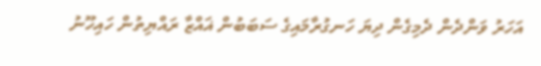އަހަރު ވަންދެން ދެމިގެން ދިޔަ ހަނގުރާމައިގެ ސަބަބުން ޣައްޒާ ރައްޔިތުން ހައިހޫނު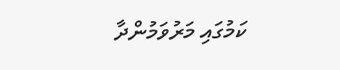ކަމުގައި މަރުވަމުންދާ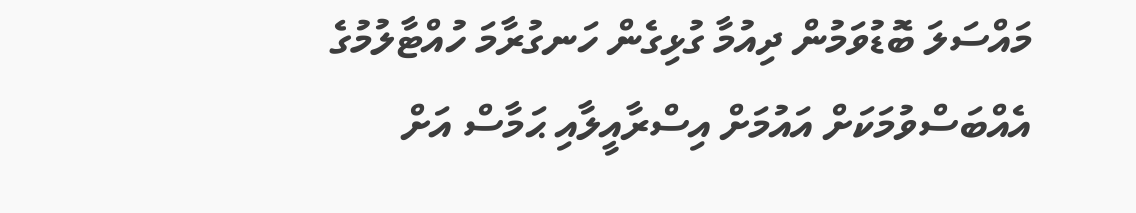މައްސަލަ ބޮޑުވަމުން ދިއުމާ ގުޅިގެން ހަނގުރާމަ ހުއްޓާލުމުގެ އެއްބަސްވުމަކަށް އައުމަށް އިސްރާއީލާއި ޙަމާސް އަށް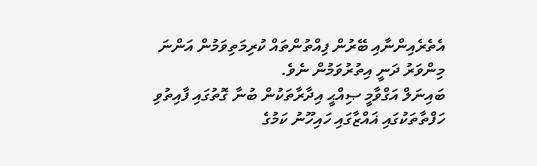އެތެރެއިންނާއި ބޭރުން ފިއްތުންތައް ކުރިމަތިވަމުން އަންނަ މިންވަރު ދަނީ އިތުރުވަމުން ނެވެ.
ބައިނަލް އަގްވާމީ ޞިއްޙީ އިދާރާތަކުން ބުނާ ގޮތުގައި ފާއިތުވި ހަފްތާތަކުގައި ޣައްޒާގައި ހައިހޫނު ކަމުގެ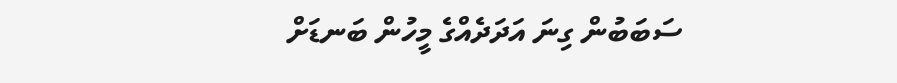ސަބަބުން ގިނަ އަދަދެއްގެ މީހުން ބަނޑަށް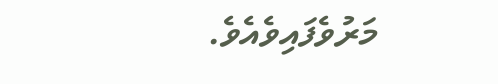މަރުވެފައިވެއެވެ.